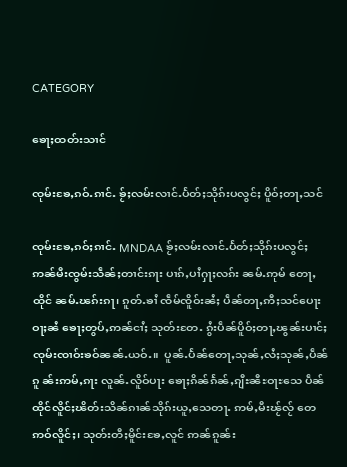CATEGORY

ၶေႃႈထတ်းသၢင်

ၸုမ်းၶႄႇၵဝ်ႉၵၢင်ႉ ၶႂ်ႈလမ်းလၢင်ႉပႅတ်ႈသိုၵ်းပလွင်ႈ ပိူဝ်ႈတႃႇသင်

ၸုမ်းၶႄႇၵဝ်ႈၵၢင်ႉ MNDAA ၶႂ်ႈလမ်းလၢင်ႉပႅတ်ႈသိုၵ်းပလွင်ႈ ဢၼ်မီးၸွမ်းသဵၼ်ႈတၢင်းၵႃး ပၢၵ်ႇပၢႆႁႃႈလၵ်း ၼမ်ႉဢုမ် တေႃႇထိုင် ၼမ်ႉၽၵ်းၵႃ၊ ၵူတ်ႉၶၢႆ ၸဵမ်ၸိူဝ်းၼႆႈ ပဵၼ်တႃႇဢီႈသင်ပေႃးဝႃႈၼႆ ၶေႃႈတွပ်ႇဢၼ်ငၢႆႈ သုတ်းတႄႉ ၵွႆးပဵၼ်ပိူဝ်ႈတႃႇၽွၼ်းပၢင်ႈၸုမ်းၸၢဝ်းၶဝ်ၼၼ်ႉယဝ်ႉ။  ပူၼ်ႉပႅၼ်တေႃႇသုၼ်ႇလႆႈသုၼ်ႇပဵၼ်ၵူ ၼ်းဢမ်ႇၵႃး လူၼ်ႉလိူဝ်ပႃး ၶေႃႈၵိၼ်ၵႅၼ်ႇၵျီႊၼီႊဝႃႊသေ ပဵၼ်ထိုင်လိူင်ႈၽိတ်းသိၼ်ၵၢၼ်သိုၵ်းယူႇသေတႃႉ ဢမ်ႇမီးၽႂ်လႂ် တေဢဝ်လိူင်ႈ၊ သုတ်းတီႈမိူင်းၶႄႇလူင် ဢၼ်ၵူၼ်း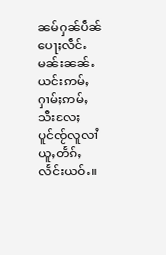ၼမ်ႁၼ်ပဵၼ်ပေႃႈလဵင်ႉမၼ်းၼၼ်ႉ ယင်းဢမ်ႇႁၢမ်ႈဢမ်ႇသီးလႄႈ ပူင်ၸႂ်လူလၢႆယူႇတႅၵ်ႇလႅင်းယဝ်ႉ။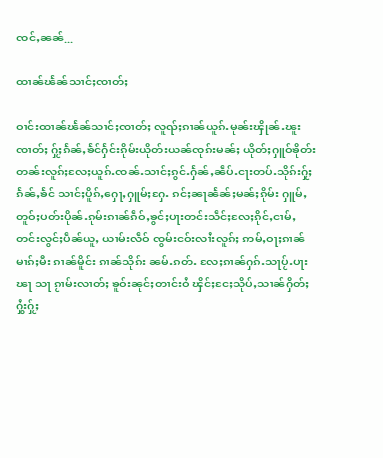ၸင်ႇၼၼ်...

ထၢၼ်ၽႅၼ်သၢင်ႈၸၢတ်ႈ

ဝၢင်းထၢၼ်ၽႅၼ်သၢင်ႈၸၢတ်ႈ လူၺ်ႈၵၢၼ်ယူၵ်ႉမုၼ်းၾိုၼ်ႉၽူးၸၢတ်ႈ ႁႂ်ႈၵႅၼ်ႇၶႅင်ႁႅင်းၵိုမ်းယိုတ်းယၼ်ၸုၵ်းမၼ်ႈ ယိုတ်ႈႁူဝ်ၶိုတ်းတၼ်းလူၵ်ႈလႄႈယူၵ်ႉၸၼ်ႉသၢင်ႈၵွင်ႉႁႅၼ်ႇၼဵပ်ႉငႃးတပ်ႉသိုၵ်းႁႂ်ႈၵႅၼ်ႇၶႅင် သၢင်ႈပိူၵ်ႇႁေႃႇႁူမ်ႈႁႄႉ ၵင်ႈၼႃၼႅၼ်ႈမၼ်ႈၵိုမ်း ႁူမ်ႇတူဝ်ႈပတ်းပိုၼ်ႉၵုမ်းၵၢၼ်ၵဵဝ်ႇၶွင်ႈပႃးတင်းသဵင်ႈလႄႈၵိုင်ႇငၢမ်ႇတင်းလွင်ႈပဵၼ်ယူႇ ယၢမ်းလဵဝ် ၸွမ်းငဝ်းလၢႆးလူၵ်ႈ ဢမ်ႇဝႃႈၵၢၼ်မၢၵ်ႈမီး ၵၢၼ်မိူင်း ၵၢၼ်သိုၵ်း ၼမ်ႉၵတ်ႉ လႄႈၵၢၼ်ႁၵ်ႉသႃပႂ်ႉပႃး ၽႃ သႃ ၵႂၢမ်းလၢတ်ႈ ၶူဝ်းၼုင်ႈတၢင်းဝႆ ၾိင်ႈငႄႈသိုပ်ႇသၢၼ်ႁိတ်ႈႁွႆးႁႂ်ႈ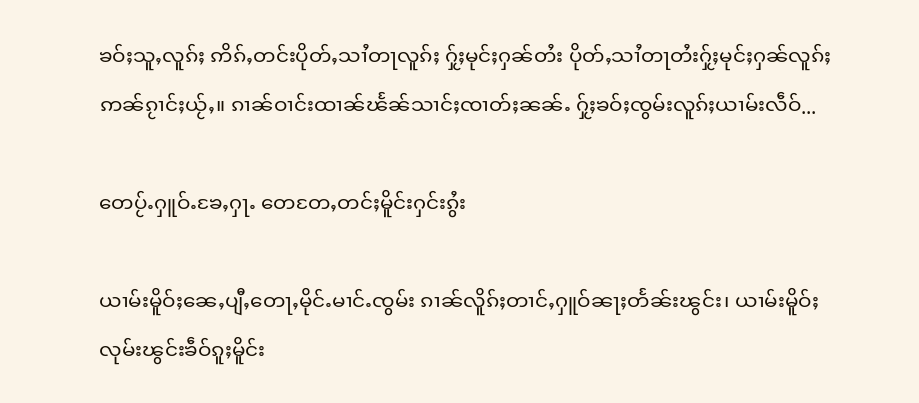ၶဝ်ႈသူႇလူၵ်ႈ ဢိၵ်ႇတင်းပိုတ်ႇသၢႆတႃလူၵ်ႈ ႁႂ်ႈမုင်ႈႁၼ်တႆး ပိုတ်ႇသၢႆတႃတႆးႁႂ်ႈမုင်ႈႁၼ်လူၵ်ႈ ဢၼ်ၵႂၢင်ႈယႂ်ႇ။ ၵၢၼ်ဝၢင်းထၢၼ်ၽႅၼ်သၢင်ႈၸၢတ်ႈၼၼ်ႉ ႁႂ်ႈၶဝ်ႈၸွမ်းလူၵ်ႈယၢမ်းလဵဝ်...

တေပႂ်ႉႁူဝ်ႉၶႄႇႁႃႉ တေတႄႇတင်ႈမိူင်းႁင်းၵွႆး

ယၢမ်းမိူဝ်ႈၼေႇပျီႇတေႃႇမိုင်ႉမၢင်ႉၸွမ်း ၵၢၼ်လိူၵ်ႈတၢင်ႇႁူဝ်ၼႃႈတႅၼ်းၽွင်း၊ ယၢမ်းမိူဝ်ႈလုမ်းၽွင်းၶဵဝ်ၵူႈမိူင်း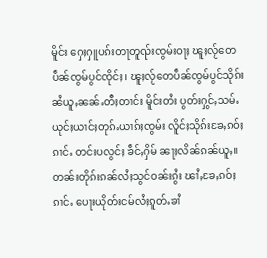မိူင်း ႁေႈႁူပၵ်းတႃတူၺ်းၸွမ်းဝႃႈ ၽူႈလႂ်တေပဵၼ်ၸွမ်ပွင်ၸိုင်ႈ၊ ၽူႈလႂ်တေပဵၼ်ၸွမ်ပွင်သိုၵ်းၼႆယူႇၼၼ်ႉတီႈတၢင်း မိူင်းတႆး ပွတ်းႁွင်ႇသမ်ႉ ယုင်ႈယၢင်ႈတုၵ်ႉယၢၵ်ႈၸွမ်း လိူင်ႈသိုၵ်းၶႄႇၵဝ်ႈၵၢင်ႉ တင်းပလွင်ႈ ၶဵင်ႇႁိမ် ၼႃႈလိၼ်ၵၼ်ယူႇ။ တၼ်းတိုၵ်းၵၼ်လႆႈသွင်ဝၼ်းၵွႆး ၽၢႆႇၶႄႇၵဝ်ႈၵၢင်ႉ ပေႃးယိုတ်းငမ်လႆႈၵူတ်ႉၶၢႆ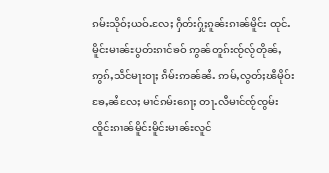ၵမ်းသိုဝ်ႈယဝ်ႉလႄႈ ႁဵတ်းႁႂ်ႈၵူၼ်းၵၢၼ်မိူင်း ထုင်ႉမိူင်းမၢၼ်ႊပွတ်းၵၢင်ၶဝ် ဢွၼ်တူၵ်းၸႂ်လႂ်တိုၼ်ႇဢွၵ်ႇသဵင်မႃးဝႃႈ ၵဵမ်းဢၼ်ၼႆႉ ဢမ်ႇလွတ်ႈၽီမိုဝ်းၶႄႇၼႆလႄႈ မၢင်ၵမ်းၵေႃႈ တႃႉလီမၢင်ၸႂ်ၸွမ်းၸိူင်းၵၢၼ်မိူင်းမိူင်းမၢၼ်ႊလူင်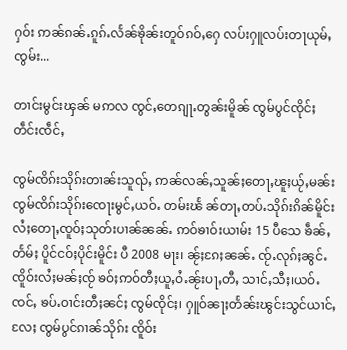ႁဝ်း ဢၼ်ၵၼ်ႉၵူၵ်ႉလႅၼ်ၶိုၼ်းတူဝ်ၵဝ်ႇႁေ လပ်းႁူလပ်းတႃယုမ်ႇၸွမ်း...

တၢင်းမွင်းၾၼ် မဢလ ၸွင်ႇတေၵျႃႉတွၼ်းမိူၼ် ၸွမ်ပွင်ၸိုင်ႈတဵင်းၸဵင်ႇ

ၸွမ်ၸိၵ်းသိုၵ်းတၢၼ်းသူၺ်ႇ ဢၼ်လၼ်ႇသူၼ်ႈတေႃႇၽူႈယႂ်ႇမၼ်း ၸွမ်ၸိၵ်းသိုၵ်းၸေႃးမွင်ႇယဝ်ႉ တမ်းၽႅ ၼ်တႃႇတပ်ႉသိုၵ်းၵိၼ်မိူင်းလႆႈတေႃႇၸူဝ်ႈသုတ်းပၢၼ်ၼၼ်ႉ ဢဝ်ၶၢဝ်းယၢမ်း 15 ပီသေ ၶဵၼ်ႇတႅမ်ႈ ပိူင်ငဝ်ႈပိုင်းမိူင်း ပီ 2008 မႃး၊ ၼႂ်ႈၵႄႈၼၼ်ႉ ၸႂ်ႉလုၵ်ႈၼွင်ႉၸိူဝ်းလႆႈမၼ်ႈၸႂ် ၶဝ်ႈဢဝ်တီႈယူႇဝႆႉၼႂ်းပႃႇတီႇ သၢင်ႇသီႈ၊ယဝ်ႉၸင်ႇ ၶပ်ႉဝၢင်းတီႈၼင်ႈ ၸွမ်ၸိုင်ႈ၊ ႁူဝ်ၼႃႈတႅၼ်းၽွင်းသွင်ယၢင်ႇ လႄႈ ၸွမ်ပွင်ၵၢၼ်သိုၵ်း ၸိူဝ်း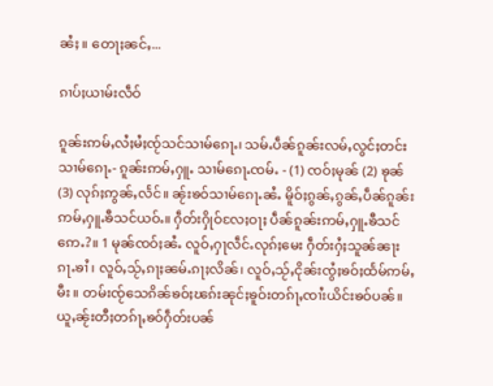ၼႆႈ။ တေႃႈၼင်ႇ...

ၵၢပ်ႈယၢမ်းလဵဝ်

ၵူၼ်းဢမ်ႇလႆႈမႆႈၸႂ်သင်သၢမ်ၵေႃႉ၊ သမ်ႉပဵၼ်ၵူၼ်းလမ်ႇလွင်ႈတင်း သၢမ်ၵေႃႉ- ၵူၼ်းဢမ်ႇႁူႉ သၢမ်ၵေႃႉၸမ်ႉ - (1) ၸဝ်ႈမုၼ် (2) ၶုၼ် (3) လုၵ်ႈဢွၼ်ႇလႅင်။ ၼႂ်းၶဝ်သၢမ်ၵေႃႉၼႆႉ မိူဝ်ႈၵွၼ်ႇၵွၼ်ႇပဵၼ်ၵူၼ်းဢမ်ႇႁူႉၶီသင်ယဝ်ႉ။ ႁဵတ်းႁိုဝ်လႄႈဝႃႈ ပဵၼ်ၵူၼ်းဢမ်ႇႁူႉၶီသင်ဢေႉ?။ 1 မုၼ်ၸဝ်ႈၼႆႉ လူဝ်ႇႁႃလဵင်ႉလုၵ်ႈမေး ႁဵတ်းႁႆႈသူၼ်ၼႃး ၵႃႉၶၢႆ၊ လူဝ်ႇသႂ်ႇၵႃႈၼမ်ႉၵႃႈလိၼ်၊ လူဝ်ႇသႂ်ႇငိုၼ်းၸွႆႈၶဝ်ႈထႅမ်ဢမ်ႇမီး။ တမ်းၸႂ်သေၵိၼ်ၶဝ်ႈၽၵ်းၼုင်ႈၶူဝ်းတၵ်ႃႇၸၢႆးယိင်းၶဝ်ပၼ်။ ယူႇၼႂ်းတီႈတၵ်ႃႇၶဝ်ႁဵတ်းပၼ်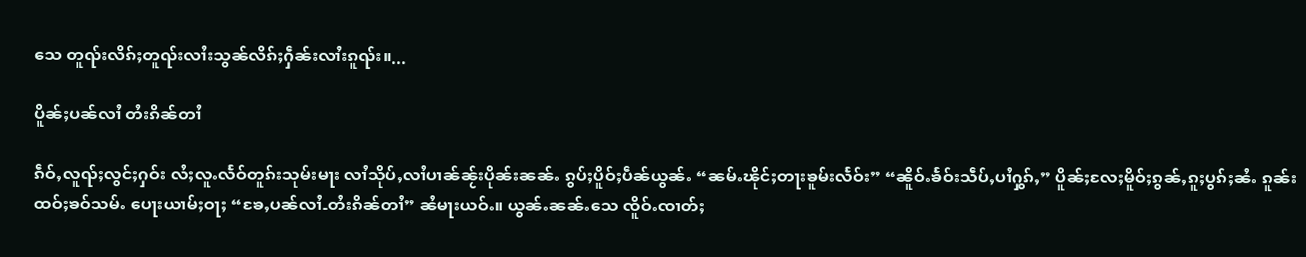သေ တူၺ်းလိၵ်ႈတူၺ်းလၢႆးသွၼ်လိၵ်ႈႁဵၼ်းလၢႆးၵူၺ်း။...

ပိူၼ်ႈပၼ်လၢႆ တႆးၵိၼ်တၢႆ

ၵဵဝ်ႇလူၺ်ႈလွင်ႈႁဝ်း လႆႈလူႉလႅဝ်တူၵ်းသုမ်းမႃး လၢႆသိုပ်ႇလၢႆပၢၼ်ၼႂ်းပိုၼ်းၼၼ်ႉ ၵွပ်ႈပိူဝ်ႈပဵၼ်ယွၼ်ႉ “ၼမ်ႉၽိုင်ႈတႃးၶူမ်းလႅဝ်း” “ၼိူဝ်ႉၶႅဝ်းသဵပ်ႇပၢႆႁွၵ်ႇ” ပိူၼ်ႈလႄႈမိူဝ်ႈၵွၼ်ႇၵူႈပွၵ်ႈၼႆႉ ၵူၼ်းထဝ်ႈၶဝ်သမ်ႉ ပေႃးယၢမ်ႈဝႃႈ “ၶႄႇပၼ်လၢႆ-တႆးၵိၼ်တၢႆ” ၼႆမႃးယဝ်ႉ။ ယွၼ်ႉၼၼ်ႉသေ ၸိူဝ်ႉၸၢတ်ႈ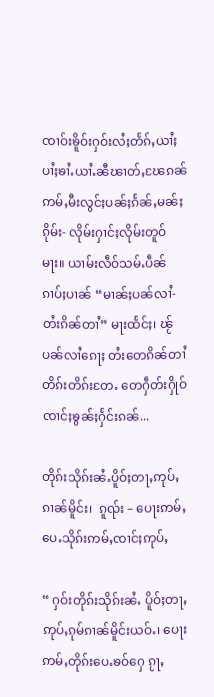ၸၢဝ်းၶိူဝ်းႁဝ်းလႆႈတႅၵ်ႇယၢႆႈ ပၢႆႈၶၢႆႉယၢႆႉၼီၽၢတ်ႇၽႄၵၼ် ဢမ်ႇမီးလွင်ႈပၼ်ႈၵႅၼ်ႇမၼ်ႈၵိုမ်း- လိုမ်းႁၢင်ႈလိုမ်းတူဝ်မႃး။ ယၢမ်းလဵဝ်သမ်ႉပဵၼ်ၵၢပ်ႈပၢၼ် “မၢၼ်ႈပၼ်လၢႆ-တႆးၵိၼ်တၢႆ” မႃးထႅင်ႈ၊ ၽႂ်ပၼ်လၢႆၵေႃႈ တႆးတေၵိၼ်တၢႆတိၵ်းတိၵ်းတႄႉ တေႁဵတ်းႁိုဝ်ၸၢင်ႈၶွၼ်ႈႁႅင်းၵၼ်...

တိုၵ်းသိုၵ်းၼႆႉပိူဝ်ႈတႃႇဢုပ်ႇၵၢၼ်မိူင်း၊  ၵူၺ်း – ပေႃးဢမ်ႇပေႉသိုၵ်းဢမ်ႇၸၢင်ႈဢုပ်ႇ

“ ႁဝ်းတိုၵ်းသိုၵ်းၼႆႉ ပိူဝ်ႈတႃႇဢုပ်ႇၵုမ်ၵၢၼ်မိူင်းယဝ်ႉ၊ ပေႃးဢမ်ႇတိုၵ်းပေႉၶဝ်ႁေ ၵႂႃႇ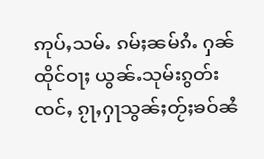ဢုပ်ႇသမ်ႉ ၵမ်ႈၼမ်ၵႆႉ ႁၼ်ထိုင်ဝႃႈ ယွၼ်ႉသုမ်းၵွတ်းၸင်ႇ ၵႂႃႇႁႃသွၼ်ႈတႂ်ႈၶဝ်ၼႆ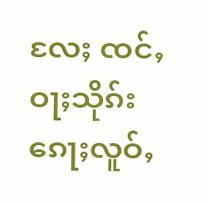လႄႈ ၸင်ႇဝႃႈသိုၵ်းၵေႃႈလူဝ်ႇ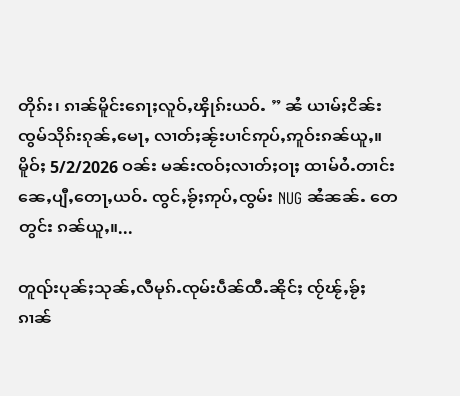တိုၵ်း၊ ၵၢၼ်မိူင်းၵေႃႈလူဝ်ႇၾိုၵ်းယဝ်ႉ ” ၼႆ ယၢမ်ႈငိၼ်းၸွမ်သိုၵ်းၵုၼ်ႇမေႃႇ လၢတ်ႈၼႂ်းပၢင်ဢုပ်ႇဢူဝ်းၵၼ်ယူႇ။  မိူဝ်ႈ 5/2/2026 ဝၼ်း မၼ်းၸဝ်ႈလၢတ်ႈဝႃႈ ထၢမ်ဝႆႉတၢင်းၼေႇပျီႇတေႃႇယဝ်ႉ ၸွင်ႇၶႂ်ႈဢုပ်ႇၸွမ်း NUG ၼႆၼၼ်ႉ တေတွင်း ၵၼ်ယူႇ။...

တူၺ်းပုၼ်ႈသုၼ်ႇလီမုၵ်ႉၸုမ်းပဵၼ်ထီႉၼိုင်ႈ ၸႂ်ၽႂ်ႇၶႂ်ႈၵၢၼ်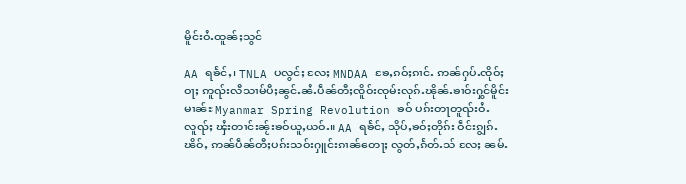မိူင်းဝႆႉထူၼ်ႈသွင်

AA ရၶႅင်ႇ၊ TNLA ပလွင်ႈ လႄႈ MNDAA ၶႄႇၵဝ်ႈၵၢင်ႉ ဢၼ်ႁပ်ႉၸိုဝ်ႈဝႃႈ ဢူၺ်းလီသၢမ်ပီႈၼွင်ႉၼႆႉပဵၼ်တီႈၸိူဝ်းၸုမ်းလုၵ်ႉၽိုၼ်ႉၶၢဝ်းႁွင်မိူင်းမၢၼ်ႊ Myanmar Spring Revolution ၶဝ် ပၵ်းတႃတူၺ်းဝႆႉလူၺ်ႈ ၾႆးတၢင်းၼႂ်းၶဝ်ယူႇယဝ်ႉ။ AA ရၶႅင်ႇ သိုပ်ႇၶဝ်ႈတိုၵ်း ဝဵင်းၵျွၵ်ႉၽိဝ်ႇ ဢၼ်ပဵၼ်တီႈပၵ်းသဝ်းႁူင်းၵၢၼ်တေႃႈ လွတ်ႇၵႅတ်ႉသ် လႄႈ ၼမ်ႉ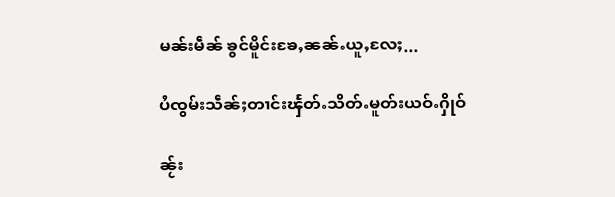မၼ်းမဵၼ် ၶွင်မိူင်းၶႄႇၼၼ်ႉယူႇလႄႈ...

ပႆၸွမ်းသဵၼ်ႈတၢင်းၾႅတ်ႉသိတ်ႉမူတ်းယဝ်ႉႁိုဝ်

ၼႂ်း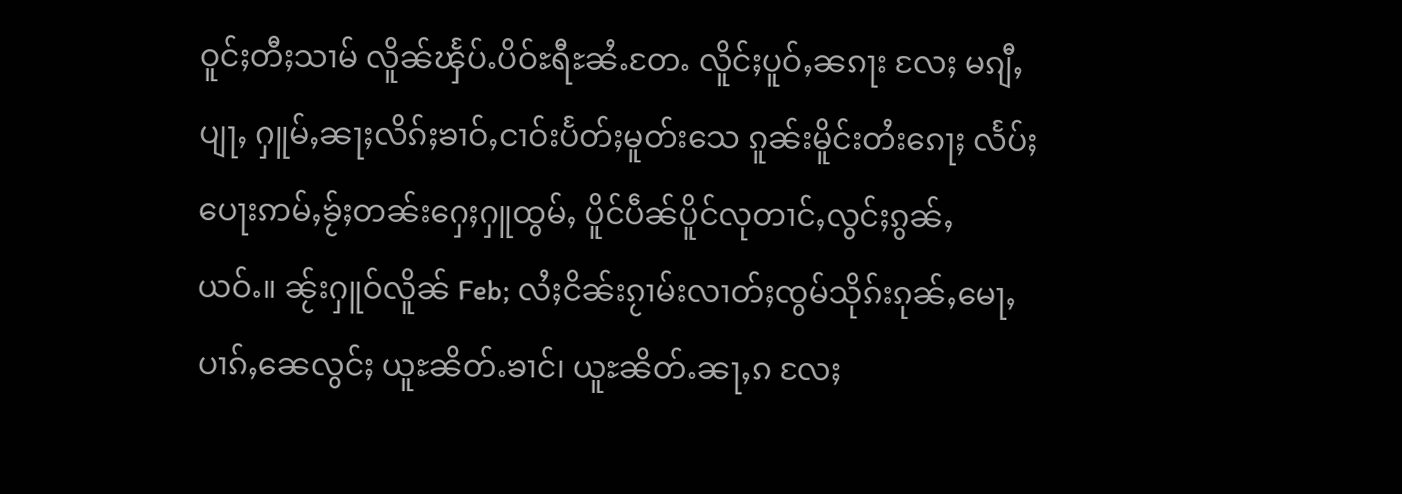ဝူင်ႈတီႈသၢမ် လိူၼ်ၾႅပ်ႉပိဝ်ႊရီႊၼႆႉတႄႉ လိူင်ႈပူဝ်ႇၼၵႃး လႄႈ မၵျီႇပျႃႇ ႁူမ်ႇၼႃႈလိၵ်ႈၶၢဝ်ႇငၢဝ်းပႅတ်ႈမူတ်းသေ ၵူၼ်းမိူင်းတႆးၵေႃႈ လႅပ်ႈပေႃးဢမ်ႇၶႂ်ႈတၼ်းႁေႈႁူထွမ်ႇ ပိူင်ပဵၼ်ပိူင်လုတၢင်ႇလွင်ႈၵွၼ်ႇယဝ်ႉ။ ၼႂ်းႁူဝ်လိူၼ် Feb; လႆႈငိၼ်းၵႂၢမ်းလၢတ်ႈၸွမ်သိုၵ်းၵုၼ်ႇမေႃႇ ပၢၵ်ႇၼေလွင်ႈ ယူႊၼိတ်ႉၶၢင်၊ ယူႊၼိတ်ႉၼႃႇၵ လႄႈ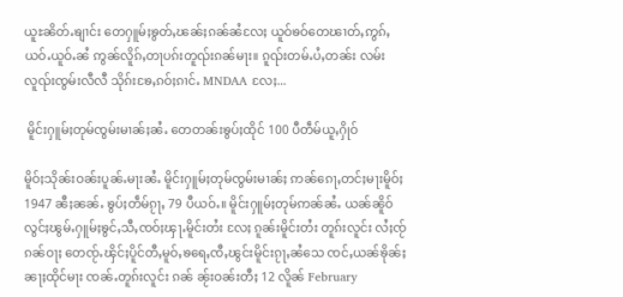ယူႊၼိတ်ႉၶျၢင်း တေႁူမ်ႈၶွတ်ႇၽၼ်ႈၵၼ်ၼႆလႄႈ ယူဝ်ၶဝ်တေၽၢတ်ႇဢွၵ်ႇယဝ်ႉယူဝ်ႉၼႆ ဢွၼ်လိူၵ်ႇတႃပၵ်းတူၺ်းၵၼ်မႃး။ ၵူၺ်းတမ်ႉပႆႇတၼ်း လမ်းလူၺ်းၸွမ်းလီလီ သိုၵ်းၶႄႇၵဝ်ႈၵၢင်ႉ MNDAA လႄႈ...

 မိူင်းႁူမ်ႈတုမ်ၸွမ်းမၢၼ်ႈၼႆႉ တေတၼ်းၶွပ်ႈထိုင် 100 ပီတဵမ်ယူႇႁိုဝ်

မိူဝ်ႈသိုၼ်းဝၼ်းပူၼ်ႉမႃးၼႆႉ မိူင်းႁူမ်ႈတုမ်ၸွမ်းမၢၼ်ႈ ဢၼ်ၵေႃႇတင်ႈမႃးမိူဝ်ႈ 1947 ၼီႈၼၼ်ႉ ၶွပ်ႈတဵမ်ၵႂႃႇ 79 ပီယဝ်ႉ။ မိူင်းႁူမ်ႈတုမ်ဢၼ်ၼႆႉ ယၼ်ၼိူဝ်လွင်ႈၽွမ်ႉႁူမ်ႈၶွင်ႇသီႇၸဝ်ႈၾႃႉမိူင်းတႆး လႄႈ ၵူၼ်းမိူင်းတႆး တူၵ်းလူင်း လႆႈၸႂ်ၵၼ်ဝႃႈ တေၸႂ်ႉၾိင်ႈပိူင်တီႇမူဝ်ႇၶရေႇၸီႇၽွင်းမိူင်းၵႂႃႇၼႆသေ ၸင်ႇယၼ်ၶိုၼ်ႈၼႃႈထိုင်မႃး ၸၼ်ႉတူၵ်းလူင်း ၵၼ် ၼႂ်းဝၼ်းတီႈ 12 လိူၼ် February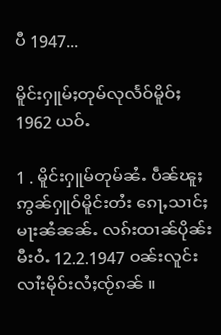ပီ 1947...

မိူင်းႁူမ်ႈတုမ်လုလႅဝ်မိူဝ်ႈ 1962 ယဝ်ႉ

1 . မိူင်းႁူမ်တုမ်ၼႆႉ ပဵၼ်ၽူႈဢွၼ်ႁူဝ်မိူင်းတႆး ၵေႃႇသၢင်ႈမႃးၼႆၼၼ်ႉ လၵ်းထၢၼ်ပိုၼ်းမီးဝႆႉ 12.2.1947 ဝၼ်းလူင်းလၢႆးမိုဝ်းလႆႈၸႂ်ၵၼ် ။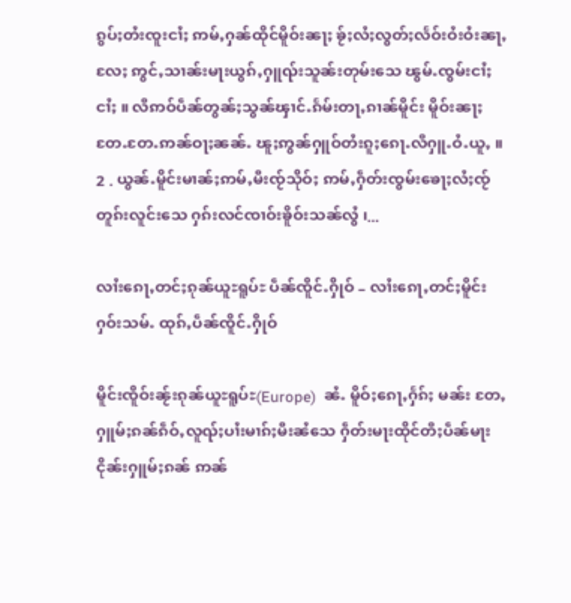ၵွပ်ႈတႆးၸူးငၢႆႈ ဢမ်ႇႁၼ်ထိုင်မိူဝ်းၼႃႈ ၶႂ်ႈလႆႈလွတ်ႈလႅဝ်းဝႆးဝႆးၼႃႇလႄႈ ဢွင်ႇသၢၼ်းမႃးယွၵ်ႇႁူၺ်းသူၼ်းတုမ်းသေ ၽွမ်ႉၸွမ်းငၢႆႈငၢႆႈ ။ လီဢဝ်ပဵၼ်တွၼ်ႈသွၼ်ၾၢင်ႉၵႅမ်းတႃႇၵၢၼ်မိူင်း မိူဝ်းၼႃႈတႄႉတႄႉဢၼ်ဝႃႈၼၼ်ႉ ၽူႈဢွၼ်ႁူဝ်တႆးၵူႈၵေႃႉလီႁူႉဝႆႉယူႇ ။ 2 . ယွၼ်ႉမိူင်းမၢၼ်ႈဢမ်ႇမီးၸႂ်သိုဝ်ႈ ဢမ်ႇႁဵတ်းၸွမ်းၶေႃႈလႆႈၸႂ်တူၵ်းလူင်းသေ ႁၵ်းလင်ၸၢဝ်းၶိူဝ်းသၼ်လွႆ ၊...

လၢႆးၵေႃႇတင်ႈၵုၼ်ယူႊရူပ်ႊ ပဵၼ်ၸိူင်ႉႁိုဝ် – လၢႆးၵေႃႇတင်ႈမိူင်းႁဝ်းသမ်ႉ ထုၵ်ႇပဵၼ်ၸိူင်ႉႁိုဝ်

မိူင်းၸိူဝ်းၼႂ်းၵုၼ်ယူႊရူပ်ႊ(Europe)  ၼႆႉ မိူဝ်ႈၵေႃႇႁႅၵ်ႈ မၼ်း တႄႇႁူမ်ႈၵၼ်ၵဵဝ်ႇလူၺ်ႈပၢႆးမၢၵ်ႈမီးၼႆသေ ႁဵတ်းမႃးထိုင်တီႈပဵၼ်မႃးငိုၼ်းႁူမ်ႈၵၼ် ဢၼ်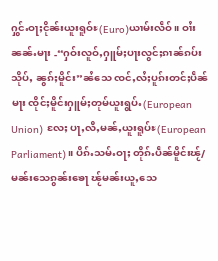ႁွင်ႉဝႃႈငိုၼ်းယူးရူဝ်ႊ(Euro)ယၢမ်းလဵဝ်။ ဝၢႆးၼၼ်ႉမႃး -“ႁဝ်းလူဝ်ႇႁူမ်ႈပႃးလွင်ႈၵၢၼ်ၵပ်းသိုပ်ႇ ၼွၵ်ႈမိူင်း”ၼႆသေ ၸင်ႇလႆႈပူၵ်းတင်ႈပဵၼ်မႃး ၸိုင်ႈမိူင်းႁူမ်ႈတုမ်ယူးရွပ်ႉ(European Union) လႄႈ ပႃႇလီႇမၼ်ႇယူးရူပ်ႊ(European Parliament)။ ပိၵ်ႉသမ်ႉဝႃႈ တိုၵ်ႉပဵၼ်မိူင်းၽႂ်/မၼ်းသေၵွၼ်းၶေႃ ၽႂ်မၼ်းယူႇသေ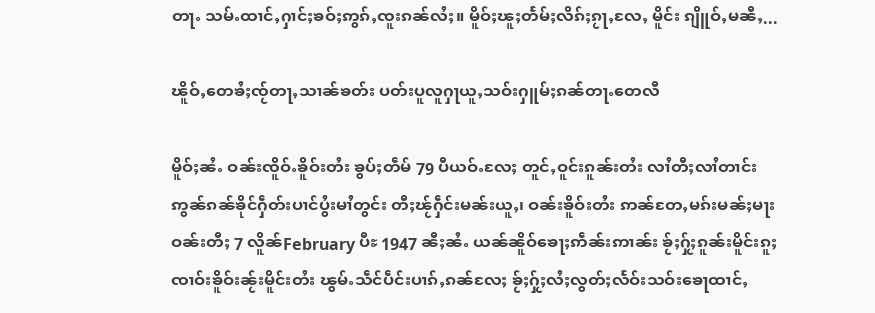တႃႉ သမ်ႉထၢင်ႇႁၢင်ႈၶဝ်ႈဢွၵ်ႇၸူးၵၼ်လႆႈ။ မိူဝ်ႈၽူႈတႅမ်ႈလိၵ်ႈၵႂႃႇလႄႇ မိူင်း ၵျိူဝ်ႇမၼီႇ...

ၽိူဝ်ႇတေၶႆႈၸႂ်တႃႇသၢၼ်ၶတ်း ပတ်းပူလူႁႃယူႇသဝ်းႁူမ်ႈၵၼ်တႃႉတေလီ

မိူဝ်ႈၼႆႉ ဝၼ်းၸိူဝ်ႉၶိူဝ်းတႆး ၶွပ်ႈတဵမ် 79 ပီယဝ်ႉလႄႈ တူင်ႇဝူင်းၵူၼ်းတႆး လၢႆတီႈလၢႆတၢင်း ဢွၼ်ၵၼ်ၶိုင်ႁဵတ်းပၢင်ပွႆးမၢႆတွင်း တီႈၽႂ်ႁဵင်းမၼ်းယူႇ၊ ဝၼ်းၶိူဝ်းတႆး ဢၼ်တႄႇမၵ်းမၼ်ႈမႃး ဝၼ်းတီႈ 7 လိူၼ်February ပီႊ 1947 ၼီႈၼႆႉ ယၼ်ၼိူဝ်ၶေႃႈဢဵၼ်းဢၢၼ်း ၶႂ်ႈႁႂ်ႈၵူၼ်းမိူင်းၵူႈၸၢဝ်းၶိူဝ်းၼႂ်းမိူင်းတႆး ၽွမ်ႉသဵင်ပဵင်းပၢၵ်ႇၵၼ်လႄႈ ၶႂ်ႈႁႂ်ႈလႆႈလွတ်ႈလႅဝ်းသဝ်းၶေႃထၢင်ႇ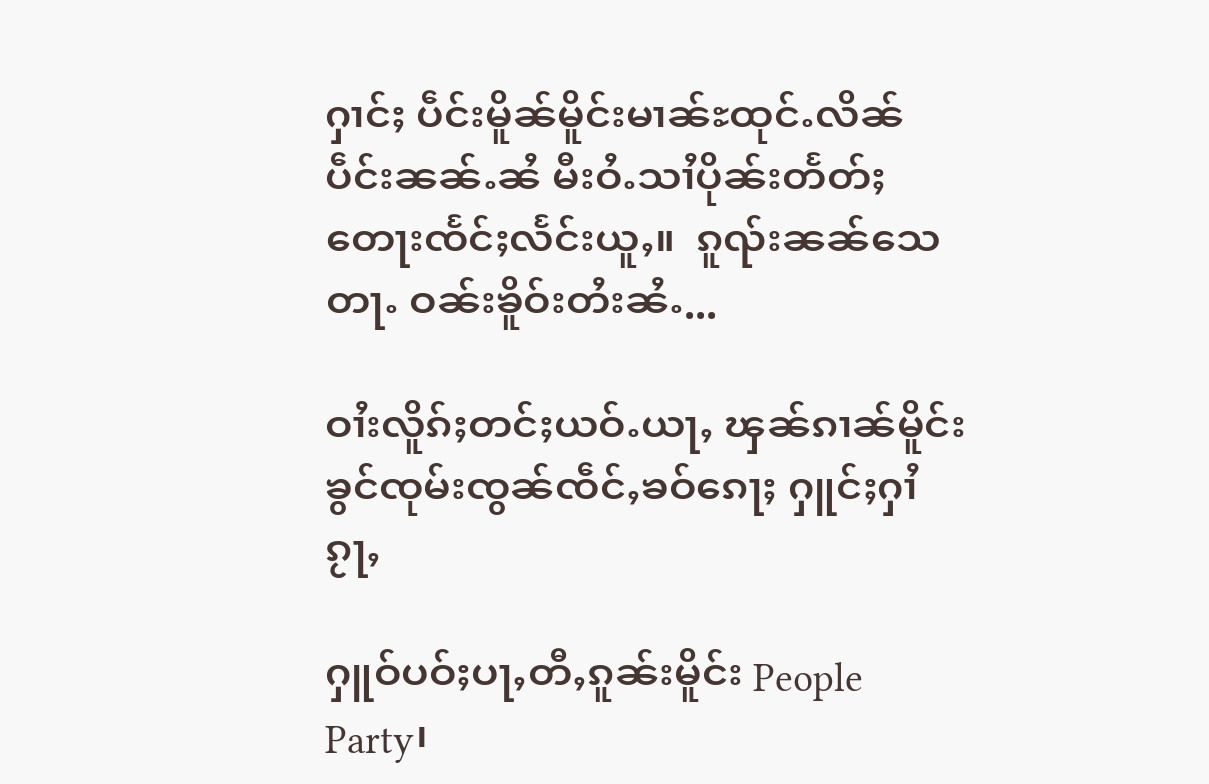ႁၢင်ႈ ပဵင်းမိူၼ်မိူင်းမၢၼ်ႊထုင်ႉလိၼ်ပဵင်းၼၼ်ႉၼႆ မီးဝႆႉသၢႆပိုၼ်းတႅတ်ႈတေႃးၸႅင်ႈလႅင်းယူႇ။  ၵူၺ်းၼၼ်သေတႃႉ ဝၼ်းၶိူဝ်းတႆးၼႆႉ...

ဝၢႆးလိူၵ်ႈတင်ႈယဝ်ႉယႃႇ ၾၼ်ၵၢၼ်မိူင်းၶွင်ၸုမ်းၸွၼ်ၸဵင်ႇၶဝ်ၵေႃႈ ႁူင်ႈႁၢႆၵႂႃႇ

ႁူဝ်ပဝ်ႈပႃႇတီႇၵူၼ်းမိူင်း People Party၊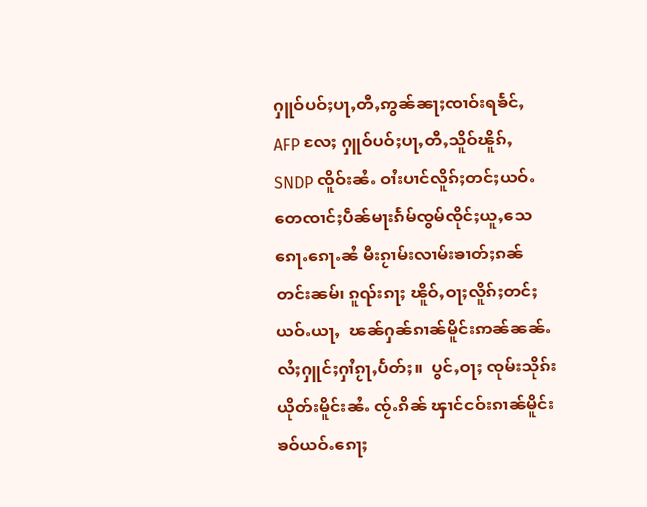ႁူဝ်ပဝ်ႈပႃႇတီႇဢွၼ်ၼႃႈၸၢဝ်းရၶႅင်ႇ AFP လႄႈ ႁူဝ်ပဝ်ႈပႃႇတီႇသိူဝ်ၽိူၵ်ႇ SNDP ၸိူဝ်းၼႆႉ ဝၢႆးပၢင်လိူၵ်ႈတင်ႈယဝ်ႉ တေၸၢင်ႈပဵၼ်မႃးၵႅမ်ၸွမ်ၸိုင်ႈယူႇသေၵေႃႉၵေႃႉၼႆ မီးၵႂၢမ်းလၢမ်းၶၢတ်ႈၵၼ်တင်းၼမ်၊ ၵူၺ်းၵႃႈ ၽိူဝ်ႇဝႃႈလိူၵ်ႈတင်ႈယဝ်ႉယႃႇ  ၽၼ်ႁၼ်ၵၢၼ်မိူင်းဢၼ်ၼၼ်ႉ လႆႈႁူင်ႈႁၢႆၵႂႃႇပႅတ်ႈ။  ပွင်ႇဝႃႈ ၸုမ်းသိုၵ်းယိုတ်းမိူင်းၼႆႉ ၸႂ်ႉၵိၼ် ၾၢင်ငဝ်းၵၢၼ်မိူင်းၶဝ်ယဝ်ႉၵေႃႈ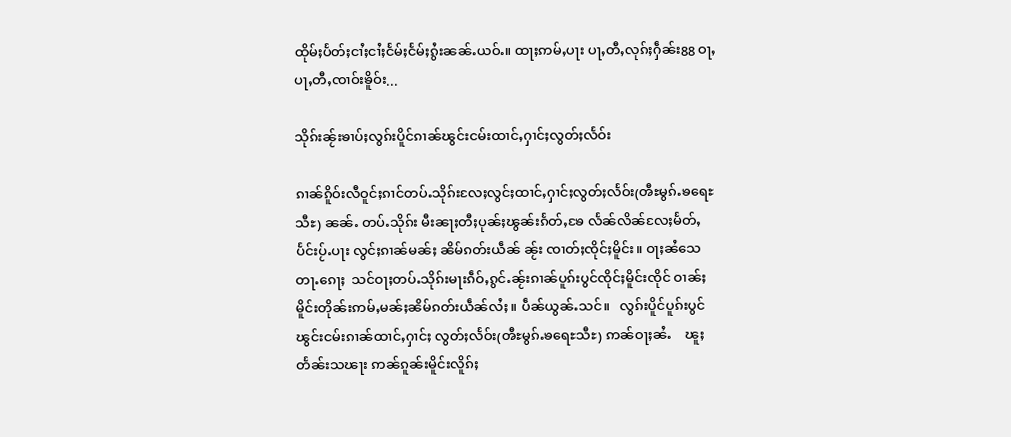ထိုမ်ႈပႅတ်ႈငၢႆႈငၢႆႈငႅမ်ႈငႅမ်ႈၵွႆးၼၼ်ႉယဝ်ႉ။ ထႃႈဢမ်ႇပႃး ပႃႇတီႇလုၵ်ႈႁဵၼ်း88 ဝႃႇ ပႃႇတီႇၸၢဝ်းၶိူဝ်း...

သိုၵ်းၼႂ်းၶၢပ်ႈလွၵ်းပိူင်ၵၢၼ်ၽွင်းငမ်းထၢင်ႇႁၢင်ႈလွတ်ႈလႅဝ်း

ၵၢၼ်ၵိူဝ်းလီဝူင်ႈၵၢင်တပ်ႉသိုၵ်းလႄႈလွင်ႈထၢင်ႇႁၢင်ႈလွတ်ႈလႅဝ်း(ၻီႊမွၵ်ႉၶရေႊသီႊ) ၼၼ်ႉ တပ်ႉသိုၵ်း မီးၼႃႈတီႈပုၼ်ႈၽွၼ်းၵႅတ်ႇၶႄ လႅၼ်လိၼ်လႄႈမႅတ်ႇပႅင်းပႂ်ႉပႃး လွင်ႈၵၢၼ်မၼ်ႈ ၼိမ်ၵတ်းယဵၼ် ၼႂ်း ၸၢတ်ႈၸိုင်ႈမိူင်း။ ဝႃႈၼႆသေတႃႉၵေႃႈ  သင်ဝႃႈတပ်ႉသိုၵ်းမႃးၵဵဝ်ႇၵွင်ႉၼႂ်းၵၢၼ်ပူၵ်းပွင်ၸိုင်ႈမိူင်းၸိုင် ဝၢၼ်ႈမိူင်းတိုၼ်းဢမ်ႇမၼ်ႈၼိမ်ၵတ်းယဵၼ်လႆႈ။ ပဵၼ်ယွၼ်ႉသင်။   လွၵ်းပိူင်ပူၵ်းပွင်ၽွင်းငမ်းၵၢၼ်ထၢင်ႇႁၢင်ႈ လွတ်ႈလႅဝ်း(ၻီႊမွၵ်ႉၶရေႊသီႊ) ဢၼ်ဝႃႈၼႆႉ    ၽူႈတႅၼ်းသၽႃး ဢၼ်ၵူၼ်းမိူင်းလိူၵ်ႈ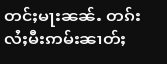တင်ႈမႃးၼၼ်ႉ တၵ်းလႆႈမီးဢမ်းၼၢတ်ႈ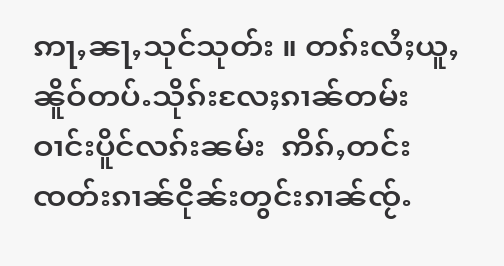ဢႃႇၼႃႇသုင်သုတ်း ။ တၵ်းလႆႈယူႇၼိူဝ်တပ်ႉသိုၵ်းလႄႈၵၢၼ်တမ်းဝၢင်းပိူင်လၵ်းၼမ်း  ဢိၵ်ႇတင်း ၸတ်းၵၢၼ်ငိုၼ်းတွင်းၵၢၼ်ၸႂ်ႉ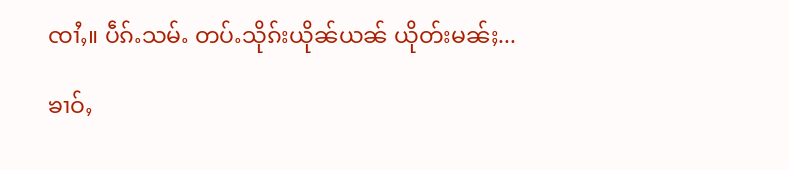ၸၢႆႇ။ ပဵၵ်ႉသမ်ႉ တပ်ႉသိုၵ်းယိုၼ်ယၼ် ယိုတ်းမၼ်ႈ...

ၶၢဝ်ႇ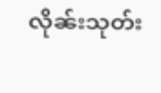လိုၼ်းသုတ်း